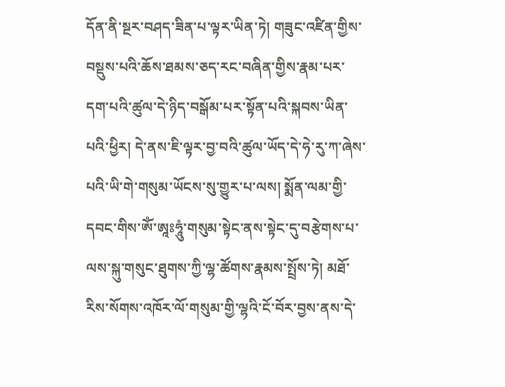དོན་ནི་སྔར་བཤད་ཟིན་པ་ལྟར་ཡིན་ཏེ། གཟུང་འཛིན་གྱིས་བསྡུས་པའི་ཆོས་ཐམས་ཅད་རང་བཞིན་གྱིས་རྣམ་པར་དག་པའི་ཚུལ་དེ་ཉིད་བསྒོམ་པར་སྟོན་པའི་སྐབས་ཡིན་པའི་ཕྱིར། དེ་ནས་ཇི་ལྟར་བྱ་བའི་ཚུལ་ཡོད་དེ་ཧེ་རུ་ཀ་ཞེས་པའི་ཡི་གེ་གསུམ་ཡོངས་སུ་གྱུར་པ་ལས། སྨོན་ལམ་གྱི་དབང་གིས་ༀ་ཨཱཿཧཱུཾ་གསུམ་སྟེང་ནས་སྟེང་དུ་བརྩེགས་པ་ལས་སྐུ་གསུང་ཐུགས་ཀྱི་ལྷ་ཚོགས་རྣམས་སྤྲོས་ཏེ། མཐོ་རིས་སོགས་འཁོར་ལོ་གསུམ་གྱི་ལྷའི་ངོ་བོར་བྱས་ནས་དེ་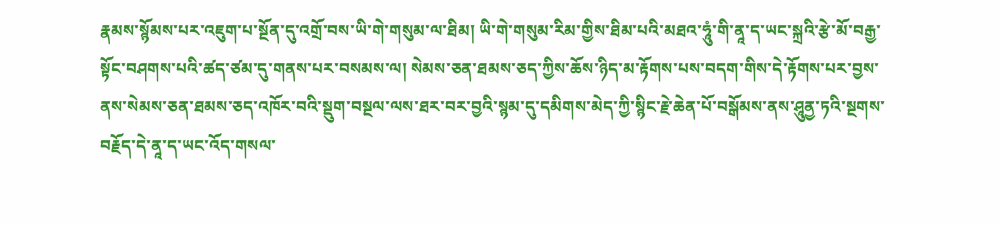རྣམས་སྙོམས་པར་འཇུག་པ་སྔོན་དུ་འགྲོ་བས་ཡི་གེ་གསུམ་ལ་ཐིམ། ཡི་གེ་གསུམ་རིམ་གྱིས་ཐིམ་པའི་མཐའ་ཧཱུཾ་གི་ནཱ་ད་ཡང་སྐྲའི་རྩེ་མོ་བརྒྱ་སྟོང་བཤགས་པའི་ཚད་ཙམ་དུ་གནས་པར་བསམས་ལ། སེམས་ཅན་ཐམས་ཅད་ཀྱིས་ཆོས་ཉིད་མ་རྟོགས་པས་བདག་གིས་དེ་རྟོགས་པར་བྱས་ནས་སེམས་ཅན་ཐམས་ཅད་འཁོར་བའི་སྡུག་བསྔལ་ལས་ཐར་བར་བྱའི་སྙམ་དུ་དམིགས་མེད་ཀྱི་སྙིང་རྗེ་ཆེན་པོ་བསྒོམས་ནས་ཤཱུནྱ་ཏའི་སྔགས་བརྗོད་དེ་ནཱ་ད་ཡང་འོད་གསལ་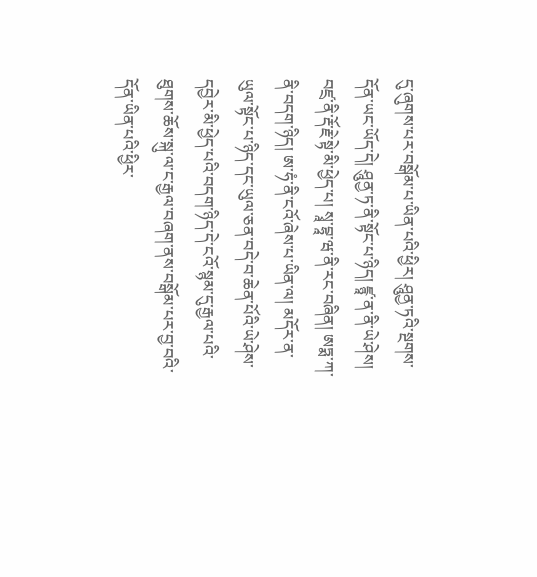དུ་ཞུགས་པར་བསྒོམ་པ་ཡིན་པའི་ཕྱིར། ཤཱུནྱ་ཏའི་སྔགས་དོན་ཡང་ཡོད་དེ། ཤཱུནྱ་ཏ་ནི་སྟོང་པ་ཉིད། ཛྙཱ་ན་ནི་ཡེ་ཤེས། བཛྲ་ནི་རྡོ་རྗེ་སྟེ་མི་ཕྱེད་པ། སྭཱ་བྷཱ་ཝ་ནི་རང་བཞིན། ཨཏྨ་ཀ་ནི་བདག་ཉིད། ཨ་ཧཾ་ནི་ངའོ་ཞེས་པ་ཡིན་ལ། མདོར་ན་ཡུལ་སྟོང་པ་ཉིད་དང་ཡུལ་ཅན་བདེ་བ་ཆེན་པོའི་ཡེ་ཤེས་དབྱེར་མི་ཕྱེད་པའི་བདག་ཉིད་དེ་ངའོ་སྙམ་དུ་རྒྱལ་པའི་ཐུགས་ཆོས་སྐུ་ལ་ང་རྒྱལ་བཞག་ནས་བསྒོམ་པར་བྱ་བའི་དོན་ཡིན་པའི་ཕྱིར་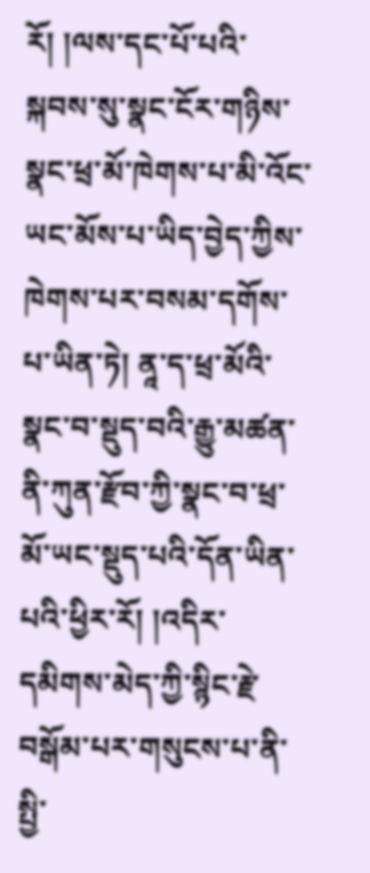རོ། །ལས་དང་པོ་པའི་སྐབས་སུ་སྣང་ངོར་གཉིས་སྣང་ཕྲ་མོ་ཁེགས་པ་མི་འོང་ཡང་མོས་པ་ཡིད་བྱེད་ཀྱིས་ཁེགས་པར་བསམ་དགོས་པ་ཡིན་ཏེ། ནཱ་ད་ཕྲ་མོའི་སྣང་བ་སྡུད་བའི་རྒྱུ་མཚན་ནི་ཀུན་རྫོབ་ཀྱི་སྣང་བ་ཕྲ་མོ་ཡང་སྡུད་པའི་དོན་ཡིན་པའི་ཕྱིར་རོ། །འདིར་དམིགས་མེད་ཀྱི་སྙིང་རྗེ་བསྒོམ་པར་གསུངས་པ་ནི་སྤྱི་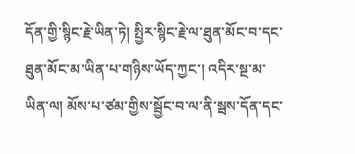དོན་གྱི་སྙིང་རྗེ་ཡིན་ཏེ། སྤྱིར་སྙིང་རྗེ་ལ་ཐུན་མོང་བ་དང་ཐུན་མོང་མ་ཡིན་པ་གཉིས་ཡོད་ཀྱང་། འདིར་སྔ་མ་ཡིན་ལ། མོས་པ་ཙམ་གྱིས་སྦྱོང་བ་ལ་ནི་སྦས་དོན་དང་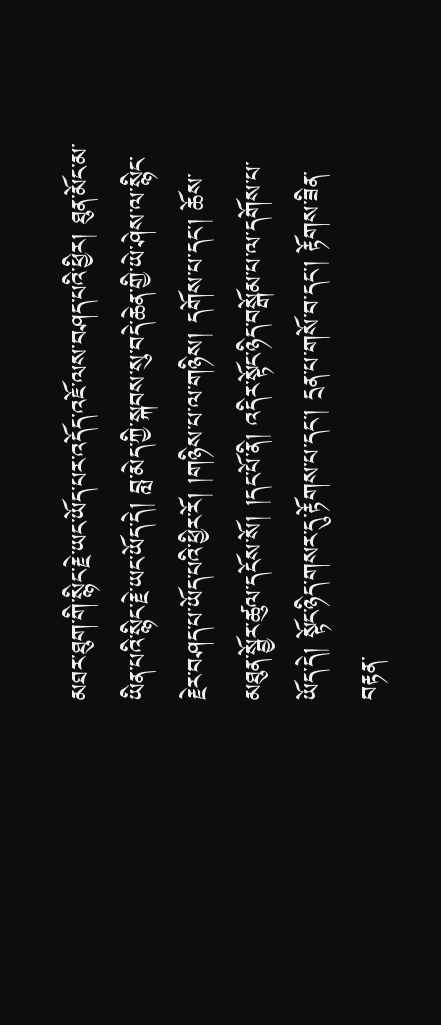མཐར་ཐུག་གི་སྙིང་རྗེ་ཡང་ཡོད་པར་འདོད་འཇོ་ལས་བཤད་པའི་ཕྱིར། ཐུན་མོང་མ་ཡིན་པའི་སྙིང་རྗེ་ཡང་ཡོད་དེ། བླ་མེད་ཀྱི་སྐབས་སུ་བདེ་ཆེན་གྱི་ཡེ་ཤེས་ལ་སྙིང་རྗེར་བཤད་པ་ཡོད་པའི་ཕྱིར་རོ། །གཉིས་པ་ལ་གཉིས། དགོས་པ་དང་། ཆོས་མཐུན་སྦྱོར་ཚུལ་དངོས་སོ། །དང་པོ་ནི། འདིར་སྟོང་ཉིད་བསྒོམ་པ་ལ་དགོས་པ་ཡོད་དེ། སྟོང་ཉིད་གསར་དུ་རྟོགས་པ་དང་། དྲན་པ་གསོ་བ་དང་། རྟོགས་ཟིན་བརྟན་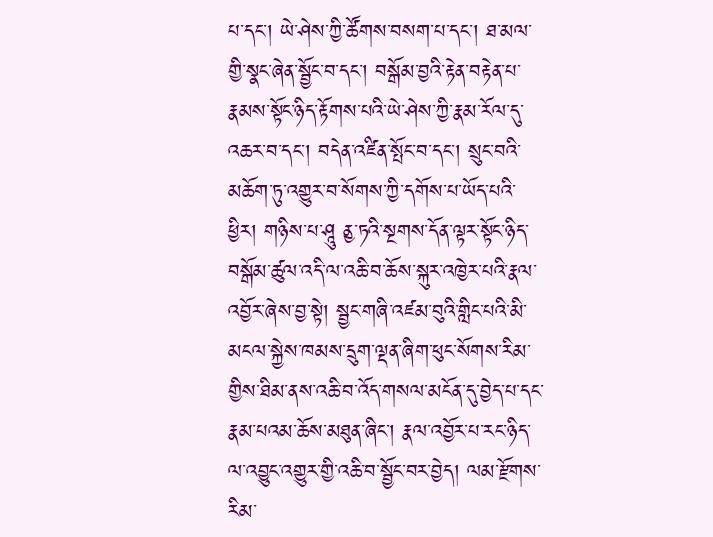པ་དང་། ཡེ་ཤེས་ཀྱི་ཚོགས་བསག་པ་དང་། ཐ་མལ་གྱི་སྣང་ཞེན་སྦྱོང་བ་དང་། བསྒོམ་བྱའི་རྟེན་བརྟེན་པ་རྣམས་སྟོང་ཉིད་རྟོགས་པའི་ཡེ་ཤེས་ཀྱི་རྣམ་རོལ་དུ་འཆར་བ་དང་། བདེན་འཛིན་སྤོང་བ་དང་། སྲུང་བའི་མཆོག་ཏུ་འགྱུར་བ་སོགས་ཀྱི་དགོས་པ་ཡོད་པའི་ཕྱིར། གཉིས་པ་ཤཱུ ནྱ་ཏའི་སྔགས་དོན་ལྟར་སྟོང་ཉིད་བསྒོམ་ཚུལ་འདི་ལ་འཆི་བ་ཆོས་སྐུར་འཁྱེར་པའི་རྣལ་འབྱོར་ཞེས་བྱ་སྟེ། སྦྱང་གཞི་འཛམ་བུའི་གླིང་པའི་མི་མངལ་སྐྱེས་ཁམས་དྲུག་ལྡན་ཞིག་ཕུང་སོགས་རིམ་གྱིས་ཐིམ་ནས་འཆི་བ་འོད་གསལ་མངོན་དུ་བྱེད་པ་དང་རྣམ་པའམ་ཆོས་མཐུན་ཞིང་། རྣལ་འབྱོར་པ་རང་ཉིད་ལ་འབྱུང་འགྱུར་གྱི་འཆི་བ་སྦྱོང་བར་བྱེད། ལམ་རྫོགས་རིམ་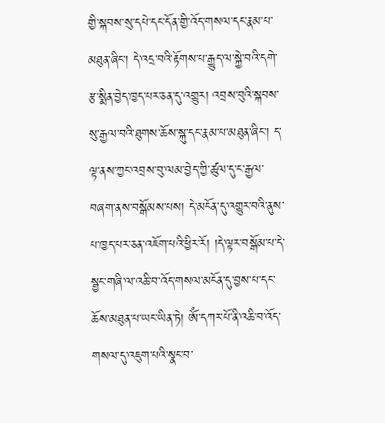གྱི་སྐབས་སུ་དཔེ་དང་དོན་གྱི་འོད་གསལ་དང་རྣམ་པ་མཐུན་ཞིང་། དེ་འདྲ་བའི་རྟོགས་པ་རྒྱུད་ལ་སྐྱེ་བའི་དགེ་རྩ་སྨིན་བྱེད་ཁྱད་པར་ཅན་དུ་འགྱུར། འབྲས་བུའི་སྐབས་སུ་རྒྱལ་བའི་ཐུགས་ཆོས་སྐུ་དང་རྣམ་པ་མཐུན་ཞིང་། ད་ལྟ་ནས་ཀྱང་འབྲས་བུ་ལམ་བྱེད་ཀྱི་ཚུལ་དུ་ང་རྒྱལ་བཞག་ནས་བསྒོམས་པས། དེ་མངོན་དུ་འགྱུར་བའི་ནུས་པ་ཁྱད་པར་ཅན་འཇོག་པའི་ཕྱིར་རོ། །དེ་ལྟར་བསྒོམ་པ་དེ་སྦྱང་གཞི་ལ་འཆི་བ་འོད་གསལ་མངོན་དུ་བྱས་པ་དང་ཆོས་མཐུན་པ་ཡང་ཡིན་ཏེ། ༀ་དཀར་པོ་ནི་འཆི་བ་འོད་གསལ་དུ་འཇུག་པའི་སྣང་བ་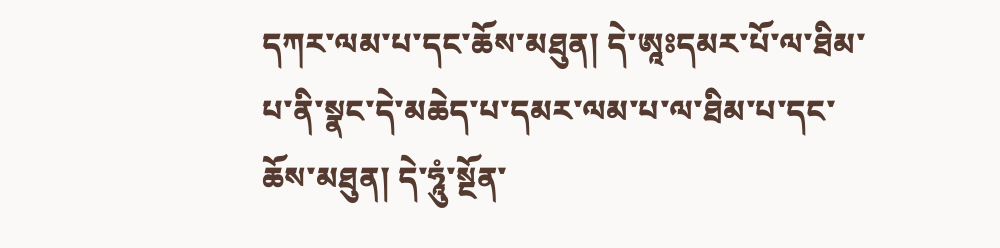དཀར་ལམ་པ་དང་ཆོས་མཐུན། དེ་ཨཱཿདམར་པོ་ལ་ཐིམ་པ་ནི་སྣང་དེ་མཆེད་པ་དམར་ལམ་པ་ལ་ཐིམ་པ་དང་ཆོས་མཐུན། དེ་ཧཱུཾ་སྔོན་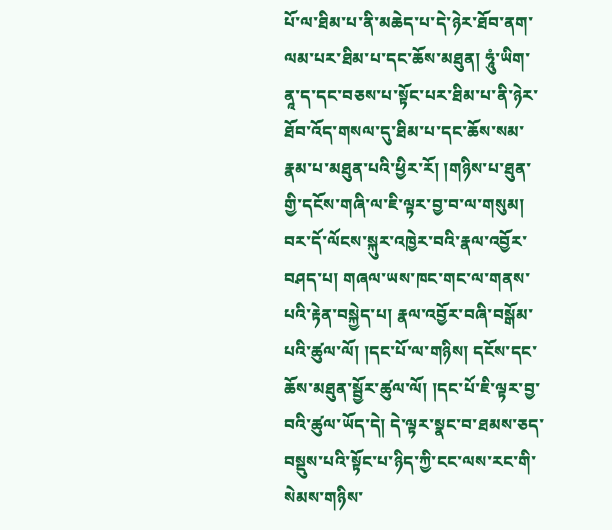པོ་ལ་ཐིམ་པ་ནི་མཆེད་པ་དེ་ཉེར་ཐོབ་ནག་ལམ་པར་ཐིམ་པ་དང་ཆོས་མཐུན། ཧཱུཾ་ཡིག་ནཱ་ད་དང་བཅས་པ་སྟོང་པར་ཐིམ་པ་ནི་ཉེར་ཐོབ་འོད་གསལ་དུ་ཐིམ་པ་དང་ཆོས་སམ་རྣམ་པ་མཐུན་པའི་ཕྱིར་རོ། །གཉིས་པ་ཐུན་གྱི་དངོས་གཞི་ལ་ཇི་ལྟར་བྱ་བ་ལ་གསུམ། བར་དོ་ལོངས་སྐུར་འཁྱེར་བའི་རྣལ་འབྱོར་བཤད་པ། གཞལ་ཡས་ཁང་གང་ལ་གནས་པའི་རྟེན་བསྐྱེད་པ། རྣལ་འབྱོར་བཞི་བསྒོམ་པའི་ཚུལ་ལོ། །དང་པོ་ལ་གཉིས། དངོས་དང་ཆོས་མཐུན་སྦྱོར་ཚུལ་ལོ། །དང་པོ་ཇི་ལྟར་བྱ་བའི་ཚུལ་ཡོད་དེ། དེ་ལྟར་སྣང་བ་ཐམས་ཅད་བསྡུས་པའི་སྟོང་པ་ཉིད་ཀྱི་ངང་ལས་རང་གི་སེམས་གཉིས་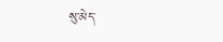སུ་མེད་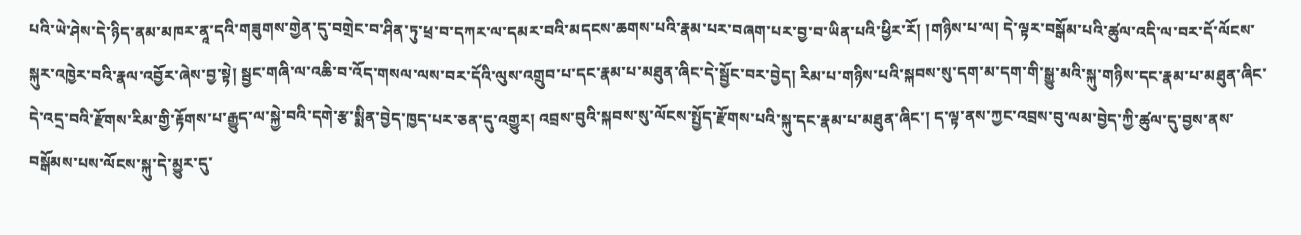པའི་ཡེ་ཤེས་དེ་ཉིད་ནམ་མཁར་ནཱ་དའི་གཟུགས་གྱེན་དུ་བགྲེང་བ་ཤིན་ཏུ་ཕྲ་བ་དཀར་ལ་དམར་བའི་མདངས་ཆགས་པའི་རྣམ་པར་བཞག་པར་བྱ་བ་ཡིན་པའི་ཕྱིར་རོ། །གཉིས་པ་ལ། དེ་ལྟར་བསྒོམ་པའི་ཚུལ་འདི་ལ་བར་དོ་ལོངས་སྐུར་འཁྱེར་བའི་རྣལ་འབྱོར་ཞེས་བྱ་སྟེ། སྦྱང་གཞི་ལ་འཆི་བ་འོད་གསལ་ལས་བར་དོའི་ལུས་འགྲུབ་པ་དང་རྣམ་པ་མཐུན་ཞིང་དེ་སྦྱོང་བར་བྱེད། རིམ་པ་གཉིས་པའི་སྐབས་སུ་དག་མ་དག་གི་སྒྱུ་མའི་སྐུ་གཉིས་དང་རྣམ་པ་མཐུན་ཞིང་དེ་འདྲ་བའི་རྫོགས་རིམ་གྱི་རྟོགས་པ་རྒྱུད་ལ་སྐྱེ་བའི་དགེ་རྩ་སྨིན་བྱེད་ཁྱད་པར་ཅན་དུ་འགྱུར། འབྲས་བུའི་སྐབས་སུ་ལོངས་སྤྱོད་རྫོགས་པའི་སྐུ་དང་རྣམ་པ་མཐུན་ཞིང་། ད་ལྟ་ནས་ཀྱང་འབྲས་བུ་ལམ་བྱེད་ཀྱི་ཚུལ་དུ་བྱས་ནས་བསྒོམས་པས་ལོངས་སྐུ་དེ་མྱུར་དུ་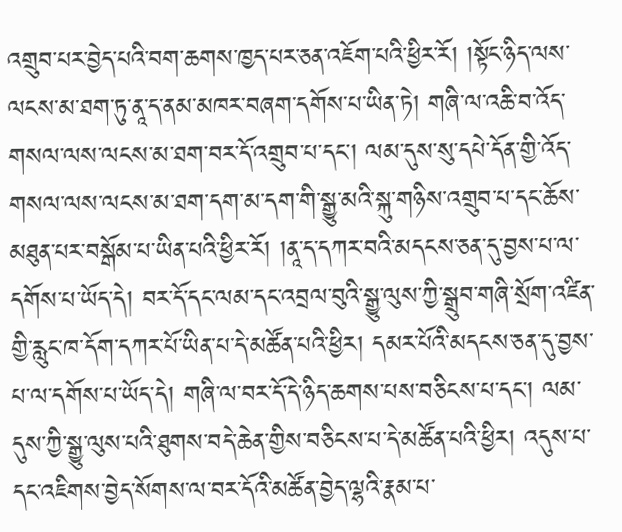འགྲུབ་པར་བྱེད་པའི་བག་ཆགས་ཁྱད་པར་ཅན་འཇོག་པའི་ཕྱིར་རོ། །སྟོང་ཉིད་ལས་ལངས་མ་ཐག་ཏུ་ནཱ་ད་ནམ་མཁར་བཞག་དགོས་པ་ཡིན་ཏེ། གཞི་ལ་འཆི་བ་འོད་གསལ་ལས་ལངས་མ་ཐག་བར་དོ་འགྲུབ་པ་དང་། ལམ་དུས་སུ་དཔེ་དོན་གྱི་འོད་གསལ་ལས་ལངས་མ་ཐག་དག་མ་དག་གི་སྒྱུ་མའི་སྐུ་གཉིས་འགྲུབ་པ་དང་ཆོས་མཐུན་པར་བསྒོམ་པ་ཡིན་པའི་ཕྱིར་རོ། །ནཱ་ད་དཀར་བའི་མདངས་ཅན་དུ་བྱས་པ་ལ་དགོས་པ་ཡོད་དེ། བར་དོ་དང་ལམ་དང་འབྲལ་བུའི་སྒྱུ་ལུས་ཀྱི་སྒྲུབ་གཞི་སྲོག་འཛིན་གྱི་རླུང་ཁ་དོག་དཀར་པོ་ཡིན་པ་དེ་མཚོན་པའི་ཕྱིར། དམར་པོའི་མདངས་ཅན་དུ་བྱས་པ་ལ་དགོས་པ་ཡོད་དེ། གཞི་ལ་བར་དོ་དེ་ཉིད་ཆགས་པས་བཅིངས་པ་དང་། ལམ་དུས་ཀྱི་སྒྱུ་ལུས་པའི་ཐུགས་བདེ་ཆེན་གྱིས་བཅིངས་པ་དེ་མཚོན་པའི་ཕྱིར། འདུས་པ་དང་འཇིགས་བྱེད་སོགས་ལ་བར་དོའི་མཚོན་བྱེད་ལྷའི་རྣམ་པ་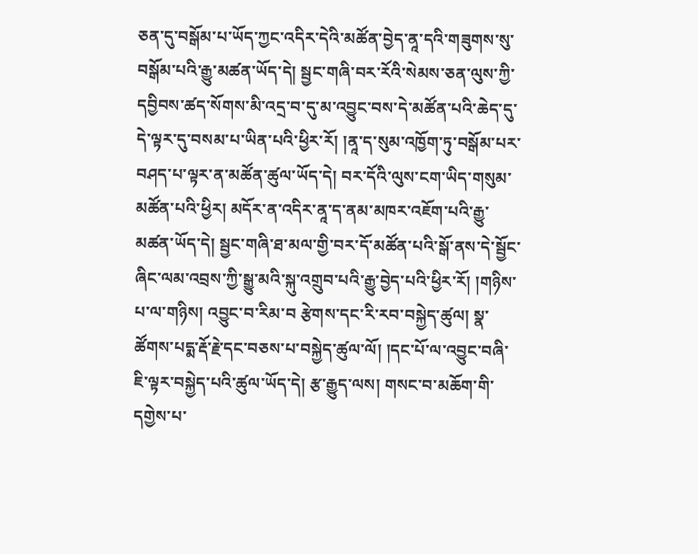ཅན་དུ་བསྒོམ་པ་ཡོད་ཀྱང་འདིར་དེའི་མཚོན་བྱེད་ནཱ་དའི་གཟུགས་སུ་བསྒོམ་པའི་རྒྱུ་མཚན་ཡོད་དེ། སྦྱང་གཞི་བར་རོའི་སེམས་ཅན་ལུས་ཀྱི་དབྱིབས་ཚད་སོགས་མི་འདྲ་བ་དུ་མ་འབྱུང་བས་དེ་མཚོན་པའི་ཆེད་དུ་དེ་ལྟར་དུ་བསམ་པ་ཡིན་པའི་ཕྱིར་རོ། །ནཱ་ད་སུམ་འཁྱོག་ཏུ་བསྒོམ་པར་བཤད་པ་ལྟར་ན་མཚོན་ཚུལ་ཡོད་དེ། བར་དོའི་ལུས་ངག་ཡིད་གསུམ་མཚོན་པའི་ཕྱིར། མདོར་ན་འདིར་ནཱ་ད་ནམ་མཁར་འཇོག་པའི་རྒྱུ་མཚན་ཡོད་དེ། སྦྱང་གཞི་ཐ་མལ་གྱི་བར་དོ་མཚོན་པའི་སྒོ་ནས་དེ་སྦྱོང་ཞིང་ལམ་འབྲས་ཀྱི་སྒྱུ་མའི་སྐུ་འགྲུབ་པའི་རྒྱུ་བྱེད་པའི་ཕྱིར་རོ། །གཉིས་པ་ལ་གཉིས། འབྱུང་བ་རིམ་བ རྩེགས་དང་རི་རབ་བསྐྱེད་ཚུལ། སྣ་ཚོགས་པདྨ་རྡོ་རྗེ་དང་བཅས་པ་བསྐྱེད་ཚུལ་ལོ། །དང་པོ་ལ་འབྱུང་བཞི་ཇི་ལྟར་བསྐྱེད་པའི་ཚུལ་ཡོད་དེ། རྩ་རྒྱུད་ལས། གསང་བ་མཆོག་གི་དགྱེས་པ་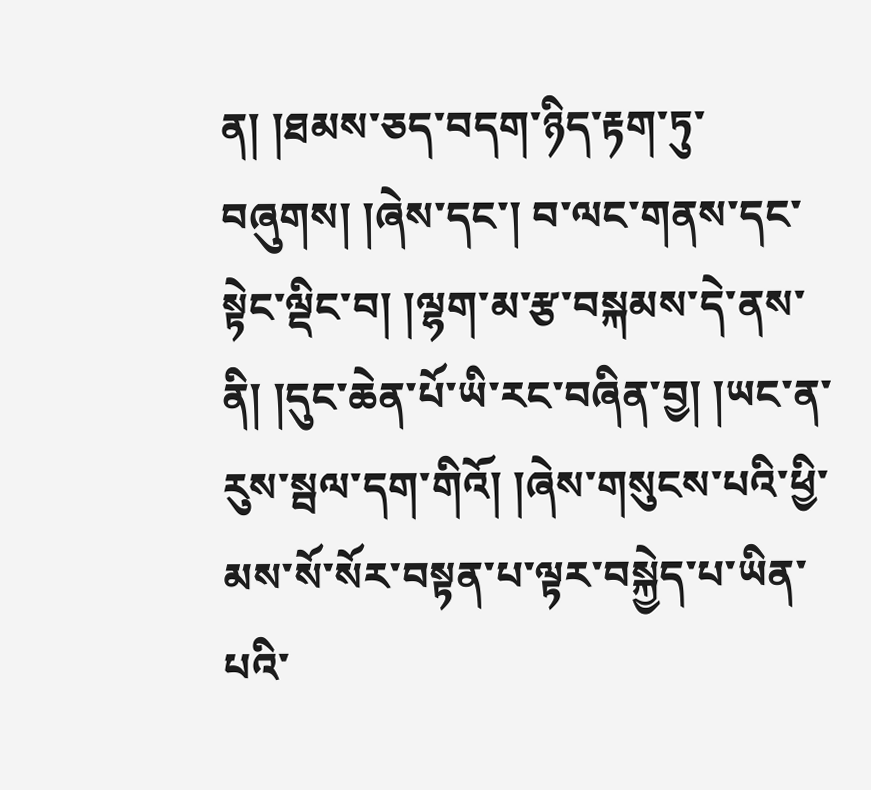ན། །ཐམས་ཅད་བདག་ཉིད་རྟག་ཏུ་བཞུགས། །ཞེས་དང་། བ་ལང་གནས་དང་སྟེང་ལྡིང་བ། །ལྷག་མ་རྩ་བསྐམས་དེ་ནས་ནི། །དུང་ཆེན་པོ་ཡི་རང་བཞིན་བྱ། །ཡང་ན་རུས་སྦལ་དག་གིའོ། །ཞེས་གསུངས་པའི་ཕྱི་མས་སོ་སོར་བསྟན་པ་ལྟར་བསྐྱེད་པ་ཡིན་པའི་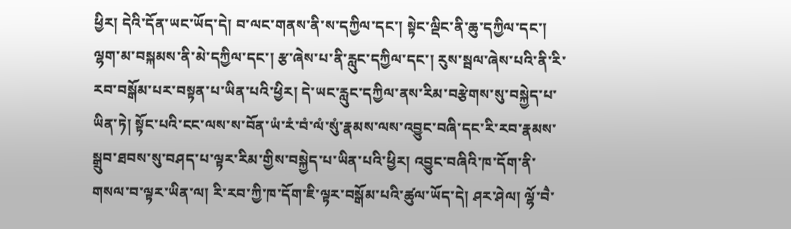ཕྱིར། དེའི་དོན་ཡང་ཡོད་དེ། བ་ལང་གནས་ནི་ས་དཀྱིལ་དང་། སྟེང་ལྡིང་ནི་ཆུ་དཀྱིལ་དང་། ལྷག་མ་བསྐམས་ནི་མེ་དཀྱིལ་དང་། རྩ་ཞེས་པ་ནི་རླུང་དཀྱིལ་དང་། རུས་སྦལ་ཞེས་པའི་ནི་རི་རབ་བསྒོམ་པར་བསྟན་པ་ཡིན་པའི་ཕྱིར། དེ་ཡང་རླུང་དཀྱིལ་ནས་རིམ་བརྩེགས་སུ་བསྐྱེད་པ་ཡིན་ཏེ། སྟོང་པའི་ངང་ལས་ས་བོན་ཡཾ་རཾ་བཾ་ལཾ་སུཾ་རྣམས་ལས་འབྱུང་བཞི་དང་རི་རབ་རྣམས་སྒྲུབ་ཐབས་སུ་བཤད་པ་ལྟར་རིམ་གྱིས་བསྐྱེད་པ་ཡིན་པའི་ཕྱིར། འབྱུང་བཞིའི་ཁ་དོག་ནི་གསལ་བ་ལྟར་ཡིན་ལ། རི་རབ་ཀྱི་ཁ་དོག་ཇི་ལྟར་བསྒོམ་པའི་ཚུལ་ཡོད་དེ། ཤར་ཤེལ། ལྷོ་བཻ་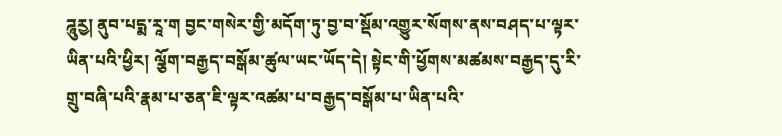ཌཱུརྱ། ནུབ་པདྨ་རཱ་ག བྱང་གསེར་གྱི་མདོག་ཏུ་བྱ་བ་སྡོམ་འགྱུར་སོགས་ནས་བཤད་པ་ལྟར་ཡིན་པའི་ཕྱིར། ལྕོག་བརྒྱད་བསྒོམ་ཚུལ་ཡང་ཡོད་དེ། སྟེང་གི་ཕྱོགས་མཚམས་བརྒྱད་དུ་རི་གྲུ་བཞི་པའི་རྣམ་པ་ཅན་ཇི་ལྟར་འཚམ་པ་བརྒྱད་བསྒོམ་པ་ཡིན་པའི་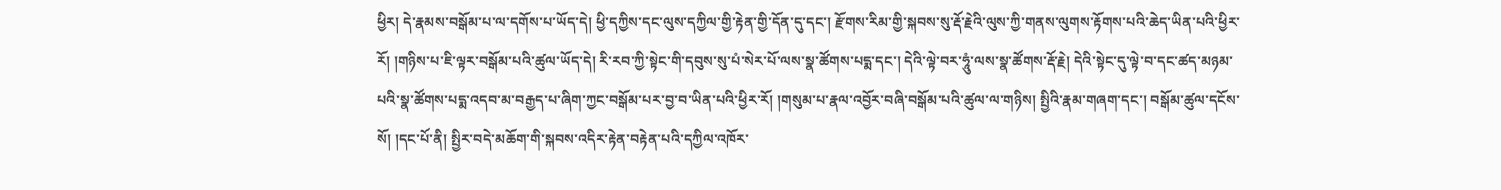ཕྱིར། དེ་རྣམས་བསྒོམ་པ་ལ་དགོས་པ་ཡོད་དེ། ཕྱི་དཀྱིས་དང་ལུས་དཀྱིལ་གྱི་རྟེན་གྱི་དོན་དུ་དང་། རྫོགས་རིམ་གྱི་སྐབས་སུ་རྡོ་རྗེའི་ལུས་ཀྱི་གནས་ལུགས་རྟོགས་པའི་ཆེད་ཡིན་པའི་ཕྱིར་རོ། །གཉིས་པ་ཇི་ལྟར་བསྒོམ་པའི་ཚུལ་ཡོད་དེ། རི་རབ་ཀྱི་སྟེང་གི་དབུས་སུ་པཾ་སེར་པོ་ལས་སྣ་ཚོགས་པདྨ་དང་། དེའི་ལྟེ་བར་ཧཱུཾ་ལས་སྣ་ཚོགས་རྡོ་རྗེ། དེའི་སྟེང་དུ་ལྟེ་བ་དང་ཚད་མཉམ་པའི་སྣ་ཚོགས་པདྨ་འདབ་མ་བརྒྱད་པ་ཞིག་ཀྱང་བསྒོམ་པར་བྱ་བ་ཡིན་པའི་ཕྱིར་རོ། །གསུམ་པ་རྣལ་འབྱོར་བཞི་བསྒོམ་པའི་ཚུལ་ལ་གཉིས། སྤྱིའི་རྣམ་གཞག་དང་། བསྒོམ་ཚུལ་དངོས་སོ། །དང་པོ་ནི། སྤྱིར་བདེ་མཆོག་གི་སྐབས་འདིར་རྟེན་བརྟེན་པའི་དཀྱིལ་འཁོར་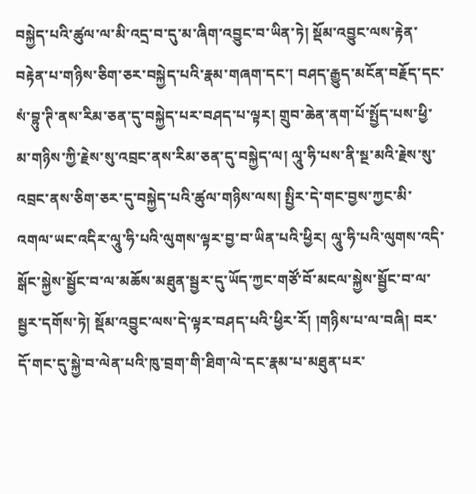བསྐྱེད་པའི་ཚུལ་ལ་མི་འདྲ་བ་དུ་མ་ཞིག་འབྱུང་བ་ཡིན་ཏེ། སྡོམ་འབྱུང་ལས་རྟེན་བརྟེན་པ་གཉིས་ཅིག་ཅར་བསྐྱེད་པའི་རྣམ་གཞག་དང་། བཤད་རྒྱུད་མངོན་བརྗོད་དང་སཾ་བྷུ་ཊི་ནས་རིམ་ཅན་དུ་བསྐྱེད་པར་བཤད་པ་ལྟར། གྲུབ་ཆེན་ནག་པོ་སྤྱོད་པས་ཕྱི་མ་གཉིས་ཀྱི་རྗེས་སུ་འབྲང་ནས་རིམ་ཅན་དུ་བསྐྱེད་ལ། ལཱུ་ཧི་པས་ནི་སྔ་མའི་རྗེས་སུ་འབྲང་ནས་ཅིག་ཅར་དུ་བསྐྱེད་པའི་ཚུལ་གཉིས་ལས། སྤྱིར་དེ་གང་བྱས་ཀྱང་མི་འགལ་ཡང་འདིར་ལཱུ་ཧི་པའི་ལུགས་ལྟར་བྱ་བ་ཡིན་པའི་ཕྱིར། ལཱུ་ཧི་པའི་ལུགས་འདི་སྒོང་སྐྱེས་སྦྱོང་བ་ལ་མཆོས་མཐུན་སྦྱར་དུ་ཡོད་ཀྱང་གཙོ་བོ་མངལ་སྐྱེས་སྦྱོང་བ་ལ་སྦྱར་དགོས་ཏེ། སྡོམ་འབྱུང་ལས་དེ་ལྟར་བཤད་པའི་ཕྱིར་རོ། །གཉིས་པ་ལ་བཞི། བར་དོ་གང་དུ་སྐྱེ་བ་ལེན་པའི་ཁུ་བྲག་གི་ཐིག་ལེ་དང་རྣམ་པ་མཐུན་པར་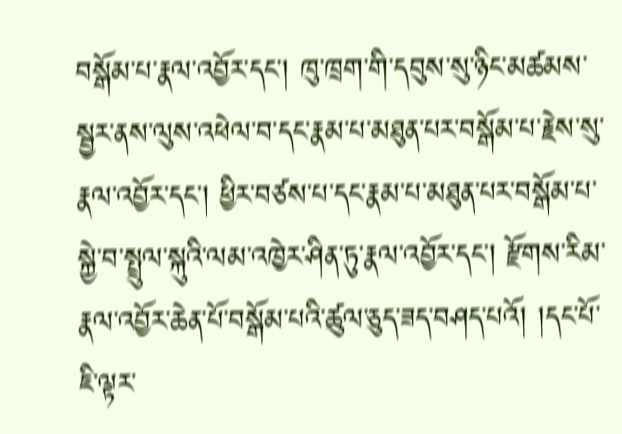བསྒོམ་པ་རྣལ་འབྱོར་དང་། ཁུ་ཁྲག་གི་དབུས་སུ་ཉིང་མཚམས་སྦྱར་ནས་ལུས་འཕེལ་བ་དང་རྣམ་པ་མཐུན་པར་བསྒོམ་པ་རྗེས་སུ་རྣལ་འབྱོར་དང་། ཕྱིར་བཙས་པ་དང་རྣམ་པ་མཐུན་པར་བསྒོམ་པ་སྐྱེ་བ་སྤྲུལ་སྐུའི་ལམ་འཁྱེར་ཤིན་ཏུ་རྣལ་འབྱོར་དང་། རྫོགས་རིམ་རྣལ་འབྱོར་ཆེན་པོ་བསྒོམ་པའི་ཚུལ་ཅུད་ཟད་བཤད་པའོ། །དང་པོ་ཇི་ལྟར་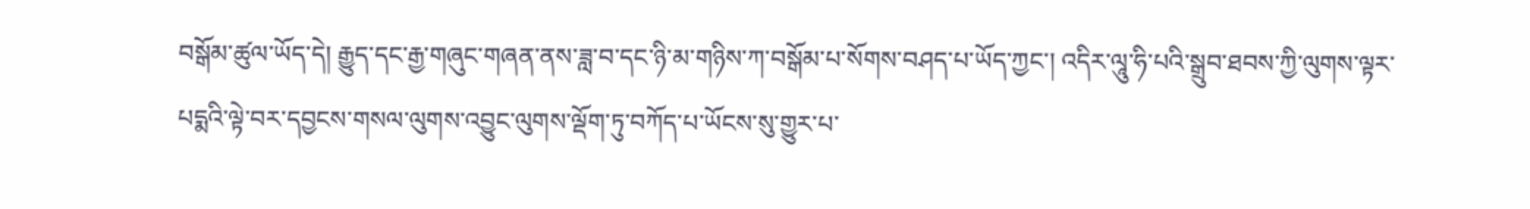བསྒོམ་ཚུལ་ཡོད་དེ། རྒྱུད་དང་རྒྱ་གཞུང་གཞན་ནས་ཟླ་བ་དང་ཉི་མ་གཉིས་ཀ་བསྒོམ་པ་སོགས་བཤད་པ་ཡོད་ཀྱང་། འདིར་ལཱུ་ཧི་པའི་སྒྲུབ་ཐབས་ཀྱི་ལུགས་ལྟར་པདྨའི་ལྟེ་བར་དབྱངས་གསལ་ལུགས་འབྱུང་ལུགས་ལྡོག་ཏུ་བཀོད་པ་ཡོངས་སུ་གྱུར་པ་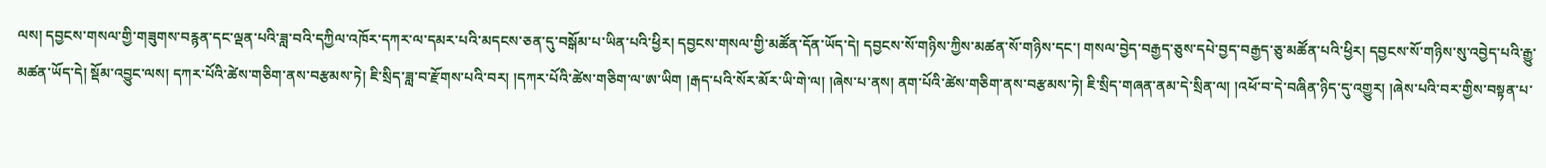ལས། དབྱངས་གསལ་གྱི་གཟུགས་བརྙན་དང་ལྡན་པའི་ཟླ་བའི་དཀྱིལ་འཁོར་དཀར་ལ་དམར་པའི་མདངས་ཅན་དུ་བསྒོམ་པ་ཡིན་པའི་ཕྱིར། དབྱངས་གསལ་གྱི་མཚོན་དོན་ཡོད་དེ། དབྱངས་སོ་གཉིས་ཀྱིས་མཚན་སོ་གཉིས་དང་། གསལ་བྱེད་བརྒྱད་ཅུས་དཔེ་བྱད་བརྒྱད་ཅུ་མཚོན་པའི་ཕྱིར། དབྱངས་སོ་གཉིས་སུ་འབྱེད་པའི་རྒྱུ་མཚན་ཡོད་དེ། སྡོམ་འབྱུང་ལས། དཀར་པོའི་ཚེས་གཅིག་ནས་བརྩམས་ཏེ། ཇི་སྲིད་ཟླ་བ་རྫོགས་པའི་བར། །དཀར་པོའི་ཚེས་གཅིག་ལ་ཨ་ཡིག །རྒད་པའི་སོར་མོར་ཡི་གེ་ལ། །ཞེས་པ་ནས། ནག་པོའི་ཚེས་གཅིག་ནས་བརྩམས་ཏེ། ཇི་སྲིད་གཞན་ནམ་དེ་སྲིན་ལ། །འཕོ་བ་དེ་བཞིན་ཉིད་དུ་འགྱུར། །ཞེས་པའི་བར་གྱིས་བསྟན་པ་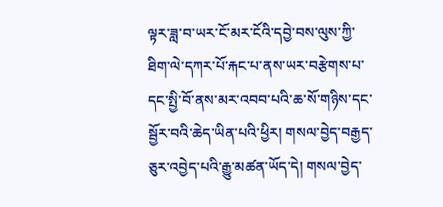ལྟར་ཟླ་བ་ཡར་ངོ་མར་ངོའི་དབྱེ་བས་ལུས་ཀྱི་ཐིག་ལེ་དཀར་པོ་རྐང་པ་ནས་ཡར་བརྩེགས་པ་དང་སྤྱི་བོ་ནས་མར་འབབ་པའི་ཆ་སོ་གཉིས་དང་སྦྱོར་བའི་ཆེད་ཡིན་པའི་ཕྱིར། གསལ་བྱེད་བརྒྱད་ཅུར་འབྱེད་པའི་རྒྱུ་མཚན་ཡོད་དེ། གསལ་བྱེད་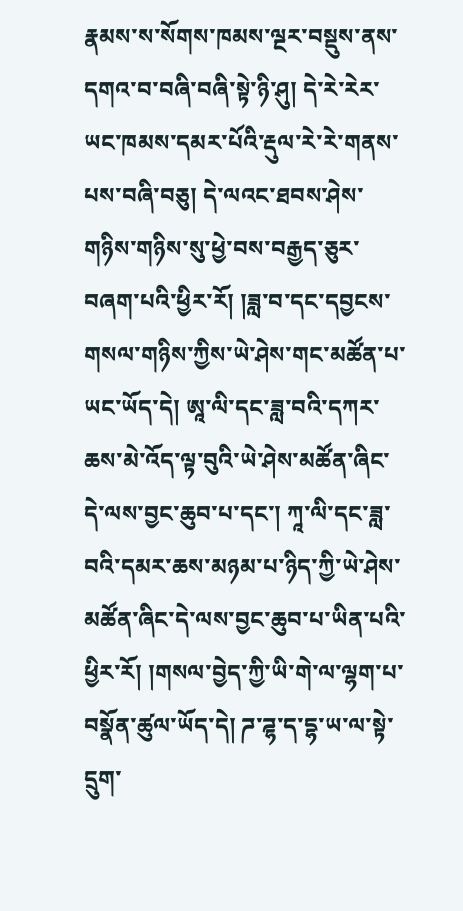རྣམས་ས་སོགས་ཁམས་ལྔར་བསྡུས་ནས་དགའ་བ་བཞི་བཞི་སྟེ་ཉི་ཤུ། དེ་རེ་རེར་ཡང་ཁམས་དམར་པོའི་རྡུལ་རེ་རེ་གནས་པས་བཞི་བཅུ། དེ་ལའང་ཐབས་ཤེས་གཉིས་གཉིས་སུ་ཕྱེ་བས་བརྒྱད་ཅུར་བཞག་པའི་ཕྱིར་རོ། །ཟླ་བ་དང་དབྱངས་གསལ་གཉིས་ཀྱིས་ཡེ་ཤེས་གང་མཚོན་པ་ཡང་ཡོད་དེ། ཨཱ་ལི་དང་ཟླ་བའི་དཀར་ཆས་མེ་འོད་ལྟ་བུའི་ཡེ་ཤེས་མཚོན་ཞིང་དེ་ལས་བྱང་ཆུབ་པ་དང་། ཀཱ་ལི་དང་ཟླ་བའི་དམར་ཆས་མཉམ་པ་ཉིད་ཀྱི་ཡེ་ཤེས་མཚོན་ཞིང་དེ་ལས་བྱང་ཆུབ་པ་ཡིན་པའི་ཕྱིར་རོ། །གསལ་བྱེད་ཀྱི་ཡི་གེ་ལ་ལྷག་པ་བསྣོན་ཚུལ་ཡོད་དེ། ཌ་ཌྷ་ད་དྷ་ཡ་ལ་སྟེ་དྲུག་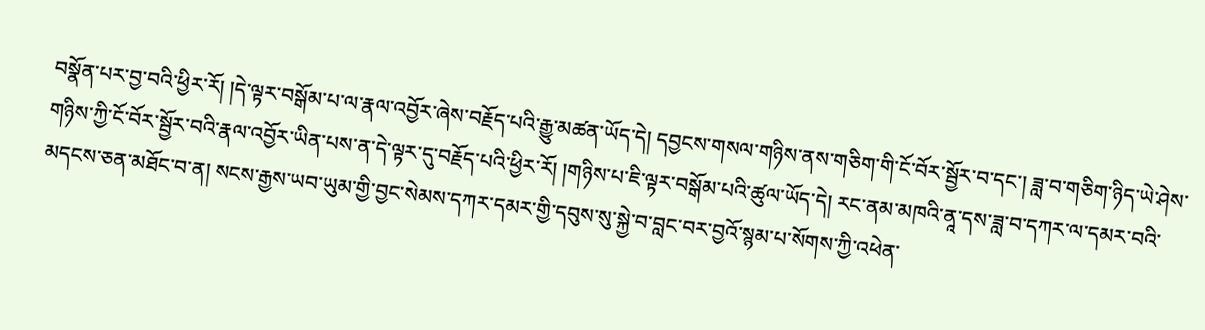བསྣོན་པར་བྱ་བའི་ཕྱིར་རོ། །དེ་ལྟར་བསྒོམ་པ་ལ་རྣལ་འབྱོར་ཞེས་བརྗོད་པའི་རྒྱུ་མཚན་ཡོད་དེ། དབྱངས་གསལ་གཉིས་ནས་གཅིག་གི་ངོ་བོར་སྦྱོར་བ་དང་། ཟླ་བ་གཅིག་ཉིད་ཡེ་ཤེས་གཉིས་ཀྱི་ངོ་བོར་སྦྱོར་བའི་རྣལ་འབྱོར་ཡིན་པས་ན་དེ་ལྟར་དུ་བརྗོད་པའི་ཕྱིར་རོ། །གཉིས་པ་ཇི་ལྟར་བསྒོམ་པའི་ཚུལ་ཡོད་དེ། རང་ནམ་མཁའི་ནཱ་དས་ཟླ་བ་དཀར་ལ་དམར་བའི་མདངས་ཅན་མཐོང་བ་ན། སངས་རྒྱས་ཡབ་ཡུམ་གྱི་བྱང་སེམས་དཀར་དམར་གྱི་དབུས་སུ་སྐྱེ་བ་བླང་བར་བྱའོ་སྙམ་པ་སོགས་ཀྱི་འཕེན་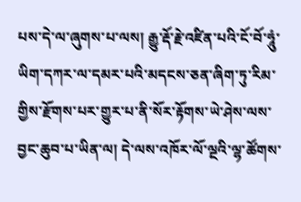པས་དེ་ལ་ཞུགས་པ་ལས། རྒྱུ་རྡོ་རྗེ་འཛིན་པའི་ངོ་བོ་ཧཱུཾ་ཡིག་དཀར་ལ་དམར་པའི་མདངས་ཅན་ཞིག་ཏུ་རིམ་གྱིས་རྫོགས་པར་གྱུར་པ་ནི་སོར་རྟོགས་ཡེ་ཤེས་ལས་བྱང་ཆུབ་པ་ཡིན་ལ། དེ་ལས་འཁོར་ལོ་ལྔའི་ལྷ་ཚོགས་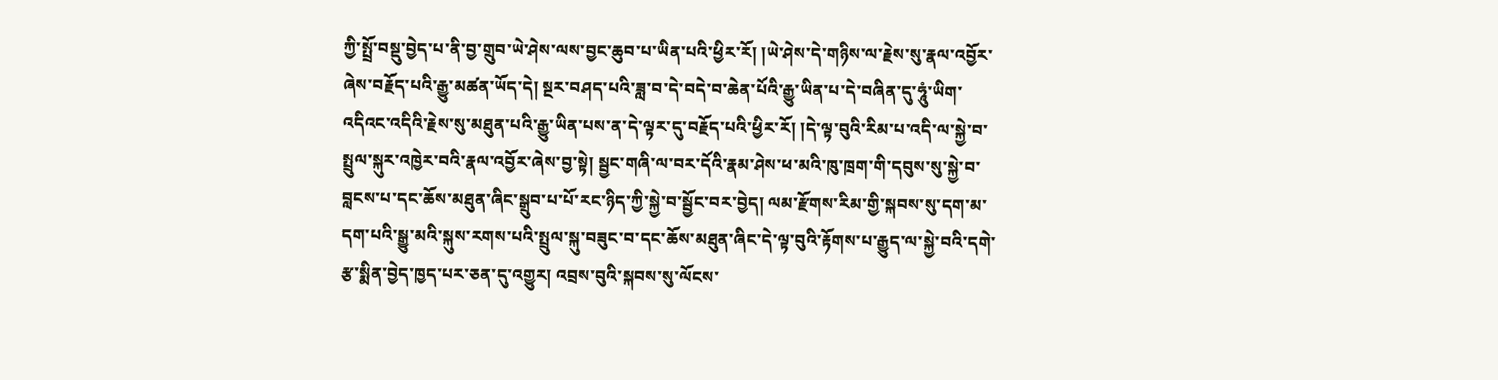ཀྱི་སྤྲོ་བསྡུ་བྱེད་པ་ནི་བྱ་གྲུབ་ཡེ་ཤེས་ལས་བྱང་ཆུབ་པ་ཡིན་པའི་ཕྱིར་རོ། །ཡེ་ཤེས་དེ་གཉིས་ལ་རྗེས་སུ་རྣལ་འབྱོར་ཞེས་བརྗོད་པའི་རྒྱུ་མཚན་ཡོད་དེ། སྔར་བཤད་པའི་ཟླ་བ་དེ་བདེ་བ་ཆེན་པོའི་རྒྱུ་ཡིན་པ་དེ་བཞིན་དུ་ཧཱུཾ་ཡིག་འདིའང་འདིའི་རྗེས་སུ་མཐུན་པའི་རྒྱུ་ཡིན་པས་ན་དེ་ལྟར་དུ་བརྗོད་པའི་ཕྱིར་རོ། །དེ་ལྟ་བུའི་རིམ་པ་འདི་ལ་སྐྱེ་བ་སྤྲུལ་སྐུར་འཁྱེར་བའི་རྣལ་འབྱོར་ཞེས་བྱ་སྟེ། སྦྱང་གཞི་ལ་བར་དོའི་རྣམ་ཤེས་ཕ་མའི་ཁུ་ཁྲག་གི་དབུས་སུ་སྐྱེ་བ་བླངས་པ་དང་ཆོས་མཐུན་ཞིང་སྒྲུབ་པ་པོ་རང་ཉིད་ཀྱི་སྐྱེ་བ་སྦྱོང་བར་བྱེད། ལམ་རྫོགས་རིམ་གྱི་སྐབས་སུ་དག་མ་དག་པའི་སྒྱུ་མའི་སྐུས་རགས་པའི་སྤྲུལ་སྐུ་བཟུང་བ་དང་ཆོས་མཐུན་ཞིང་དེ་ལྟ་བུའི་རྟོགས་པ་རྒྱུད་ལ་སྐྱེ་བའི་དགེ་རྩ་སྨིན་བྱེད་ཁྱད་པར་ཅན་དུ་འགྱུར། འབྲས་བུའི་སྐབས་སུ་ལོངས་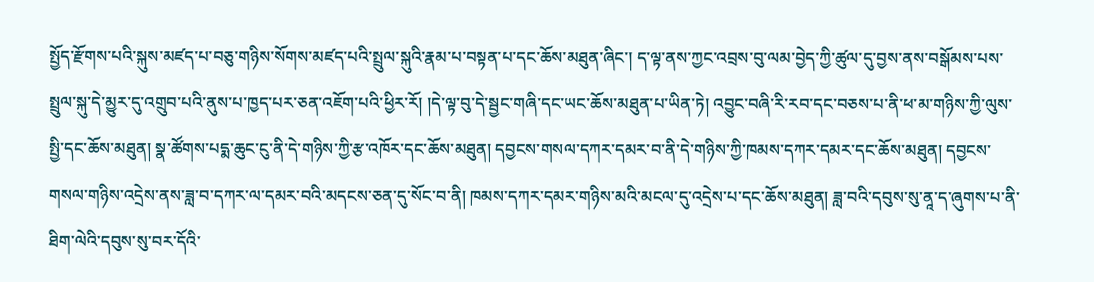སྤྱོད་རྫོགས་པའི་སྐུས་མཛད་པ་བཅུ་གཉིས་སོགས་མཛད་པའི་སྤྲུལ་སྐུའི་རྣམ་པ་བསྟན་པ་དང་ཆོས་མཐུན་ཞིང་། ད་ལྟ་ནས་ཀྱང་འབྲས་བུ་ལམ་བྱེད་ཀྱི་ཚུལ་དུ་བྱས་ནས་བསྒོམས་པས་སྤྲུལ་སྐུ་དེ་མྱུར་དུ་འགྲུབ་པའི་ནུས་པ་ཁྱད་པར་ཅན་འཇོག་པའི་ཕྱིར་རོ། །དེ་ལྟ་བུ་དེ་སྦྱང་གཞི་དང་ཡང་ཆོས་མཐུན་པ་ཡིན་ཏེ། འབྱུང་བཞི་རི་རབ་དང་བཅས་པ་ནི་ཕ་མ་གཉིས་ཀྱི་ལུས་སྤྱི་དང་ཆོས་མཐུན། སྣ་ཚོགས་པདྨ་ཆུང་ངུ་ནི་དེ་གཉིས་ཀྱི་རྩ་འཁོར་དང་ཆོས་མཐུན། དབྱངས་གསལ་དཀར་དམར་བ་ནི་དེ་གཉིས་ཀྱི་ཁམས་དཀར་དམར་དང་ཆོས་མཐུན། དབྱངས་གསལ་གཉིས་འདྲེས་ནས་ཟླ་བ་དཀར་ལ་དམར་བའི་མདངས་ཅན་དུ་སོང་བ་ནི། ཁམས་དཀར་དམར་གཉིས་མའི་མངལ་དུ་འདྲེས་པ་དང་ཆོས་མཐུན། ཟླ་བའི་དབུས་སུ་ནཱ་ད་ཞུགས་པ་ནི་ཐིག་ལེའི་དབུས་སུ་བར་དོའི་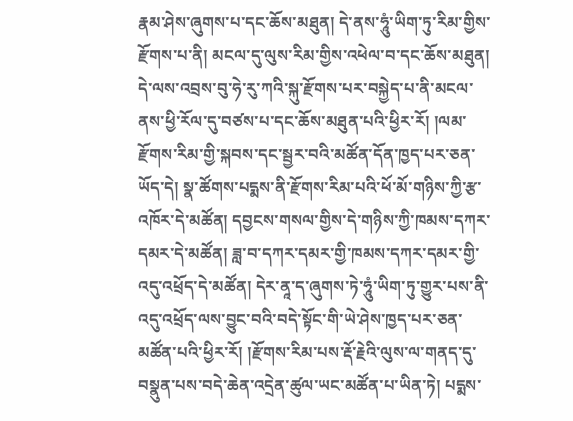རྣམ་ཤེས་ཞུགས་པ་དང་ཆོས་མཐུན། དེ་ནས་ཧཱུཾ་ཡིག་ཏུ་རིམ་གྱིས་རྫོགས་པ་ནི། མངལ་དུ་ལུས་རིམ་གྱིས་འཕེལ་བ་དང་ཆོས་མཐུན། དེ་ལས་འབྲས་བུ་ཧེ་རུ་ཀའི་སྐུ་རྫོགས་པར་བསྐྱེད་པ་ནི་མངལ་ནས་ཕྱི་རོལ་དུ་བཙས་པ་དང་ཆོས་མཐུན་པའི་ཕྱིར་རོ། །ལམ་རྫོགས་རིམ་གྱི་སྐབས་དང་སྦྱར་བའི་མཚོན་དོན་ཁྱད་པར་ཅན་ཡོད་དེ། སྣ་ཚོགས་པདྨས་ནི་རྫོགས་རིམ་པའི་ཕོ་མོ་གཉིས་ཀྱི་རྩ་འཁོར་དེ་མཚོན། དབྱངས་གསལ་གྱིས་དེ་གཉིས་ཀྱི་ཁམས་དཀར་དམར་དེ་མཚོན། ཟླ་བ་དཀར་དམར་གྱི་ཁམས་དཀར་དམར་གྱི་འདུ་འཕྲོད་དེ་མཚོན། དེར་ནཱ་ད་ཞུགས་ཏེ་ཧཱུཾ་ཡིག་ཏུ་གྱུར་པས་ནི་འདུ་འཕྲོད་ལས་བྱུང་བའི་བདེ་སྟོང་གི་ཡེ་ཤེས་ཁྱད་པར་ཅན་མཚོན་པའི་ཕྱིར་རོ། །རྫོགས་རིམ་པས་རྡོ་རྗེའི་ལུས་ལ་གནད་དུ་བསྣུན་པས་བདེ་ཆེན་འདྲེན་ཚུལ་ཡང་མཚོན་པ་ཡིན་ཏེ། པདྨས་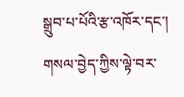སྒྲུབ་པ་པོའི་རྩ་འཁོར་དང་། གསལ་བྱེད་ཀྱིས་ལྟེ་བར་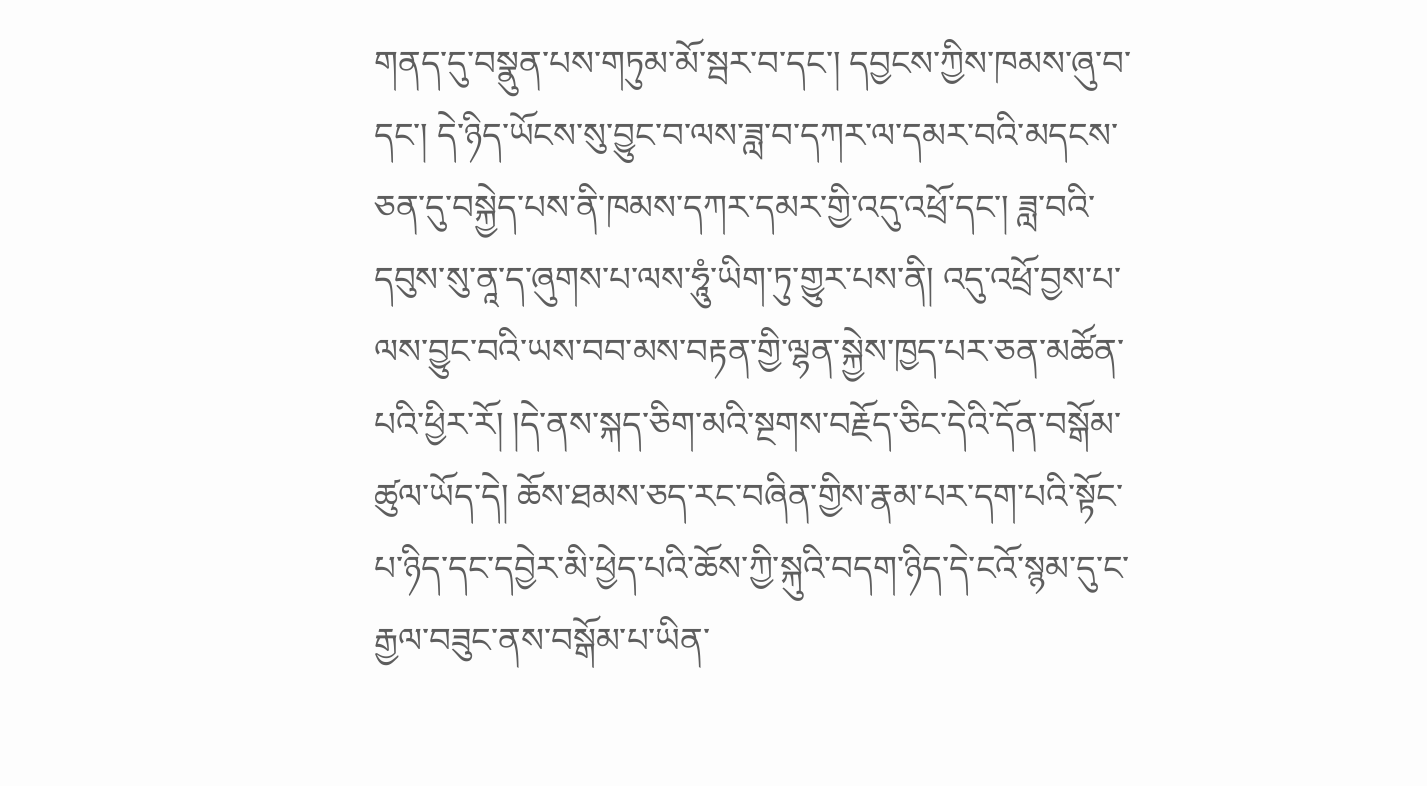གནད་དུ་བསྣུན་པས་གཏུམ་མོ་སྦར་བ་དང་། དབྱངས་ཀྱིས་ཁམས་ཞུ་བ་དང་། དེ་ཉིད་ཡོངས་སུ་བྱུང་བ་ལས་ཟླ་བ་དཀར་ལ་དམར་བའི་མདངས་ཅན་དུ་བསྐྱེད་པས་ནི་ཁམས་དཀར་དམར་གྱི་འདུ་འཕྲོ་དང་། ཟླ་བའི་དབུས་སུ་ནཱ་ད་ཞུགས་པ་ལས་ཧཱུཾ་ཡིག་ཏུ་གྱུར་པས་ནི། འདུ་འཕྲོ་བྱས་པ་ལས་བྱུང་བའི་ཡས་བབ་མས་བརྟན་གྱི་ལྷན་སྐྱེས་ཁྱད་པར་ཅན་མཚོན་པའི་ཕྱིར་རོ། །དེ་ནས་སྐད་ཅིག་མའི་སྔགས་བརྗོད་ཅིང་དེའི་དོན་བསྒོམ་ཚུལ་ཡོད་དེ། ཆོས་ཐམས་ཅད་རང་བཞིན་གྱིས་རྣམ་པར་དག་པའི་སྟོང་པ་ཉིད་དང་དབྱེར་མི་ཕྱེད་པའི་ཆོས་ཀྱི་སྐུའི་བདག་ཉིད་དེ་ངའོ་སྙམ་དུ་ང་རྒྱལ་བཟུང་ནས་བསྒོམ་པ་ཡིན་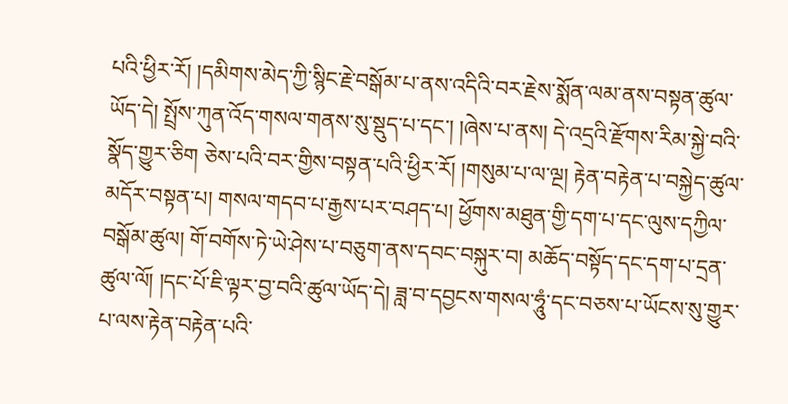པའི་ཕྱིར་རོ། །དམིགས་མེད་ཀྱི་སྙིང་རྗེ་བསྒོམ་པ་ནས་འདིའི་བར་རྗེས་སྨོན་ལམ་ནས་བསྟན་ཚུལ་ཡོད་དེ། སྤྲོས་ཀུན་འོད་གསལ་གནས་སུ་སྡུད་པ་དང་། །ཞེས་པ་ནས། དེ་འདྲའི་རྫོགས་རིམ་སྐྱེ་བའི་སྣོད་གྱུར་ཅིག ཅེས་པའི་བར་གྱིས་བསྟན་པའི་ཕྱིར་རོ། །གསུམ་པ་ལ་ལྔ། རྟེན་བརྟེན་པ་བསྐྱེད་ཚུལ་མདོར་བསྟན་པ། གསལ་གདབ་པ་རྒྱས་པར་བཤད་པ། ཕྱོགས་མཐུན་གྱི་དག་པ་དང་ལུས་དཀྱིལ་བསྒོམ་ཚུལ། གོ་བགོས་ཏེ་ཡེ་ཤེས་པ་བཅུག་ནས་དབང་བསྐུར་བ། མཆོད་བསྟོད་དང་དག་པ་དྲན་ཚུལ་ལོ། །དང་པོ་ཇི་ལྟར་བྱ་བའི་ཚུལ་ཡོད་དེ། ཟླ་བ་དབྱངས་གསལ་ཧཱུཾ་དང་བཅས་པ་ཡོངས་སུ་གྱུར་པ་ལས་རྟེན་བརྟེན་པའི་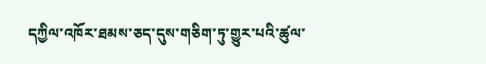དཀྱིལ་འཁོར་ཐམས་ཅད་དུས་གཅིག་ཏུ་གྱུར་པའི་ཚུལ་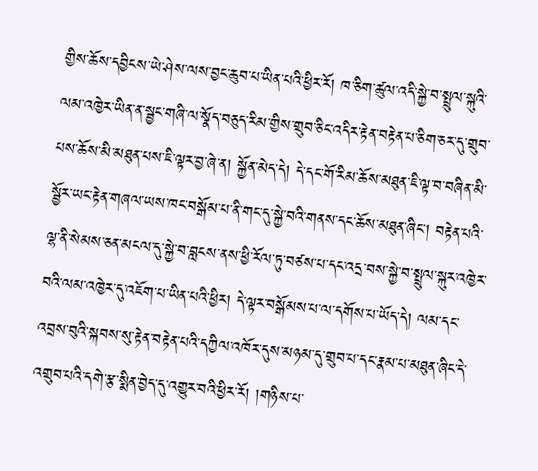གྱིས་ཆོས་དབྱིངས་ཡེ་ཤེས་ལས་བྱང་ཆུབ་པ་ཡིན་པའི་ཕྱིར་རོ། ཁ་ཅིག་ཚུལ་འདི་སྐྱེ་བ་སྤྲུལ་སྐུའི་ལམ་འཁྱེར་ཡིན་ན་སྦྱང་གཞི་ལ་སྣོད་བཅུད་རིམ་གྱིས་གྲུབ་ཅིང་འདིར་རྟེན་བརྟེན་པ་ཅིག་ཅར་དུ་གྲུབ་པས་ཆོས་མི་མཐུན་པས་ཇི་ལྟར་བྱ་ཞེ་ན། སྐྱོན་མེད་དེ། དེ་དང་གོ་རིམ་ཆོས་མཐུན་ཇི་ལྟ་བ་བཞིན་མི་སྦྱོར་ཡང་རྟེན་གཞལ་ཡས་ཁང་བསྒོམ་པ་ནི་གང་དུ་སྐྱེ་བའི་གནས་དང་ཆོས་མཐུན་ཞིང་། བརྟེན་པའི་ལྷ་ནི་སེམས་ཅན་མངལ་དུ་སྐྱེ་བ་བླངས་ནས་ཕྱི་རོལ་ཏུ་བཙས་པ་དང་འདྲ་བས་སྐྱེ་བ་སྤྲུལ་སྐུར་འཁྱེར་བའི་ལམ་འཁྱེར་དུ་འཇོག་པ་ཡིན་པའི་ཕྱིར། དེ་ལྟར་བསྒོམས་པ་ལ་དགོས་པ་ཡོད་དེ། ལམ་དང་འབྲས་བུའི་སྐབས་སུ་རྟེན་བརྟེན་པའི་དཀྱིལ་འཁོར་དུས་མཉམ་དུ་གྲུབ་པ་དང་རྣམ་པ་མཐུན་ཞིང་དེ་འགྲུབ་པའི་དགེ་རྩ་སྨིན་བྱེད་དུ་འགྱུར་བའི་ཕྱིར་རོ། །གཉིས་པ་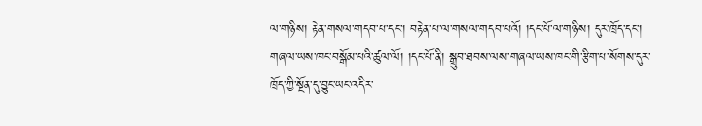ལ་གཉིས། རྟེན་གསལ་གདབ་པ་དང་། བརྟེན་པ་ལ་གསལ་གདབ་པའོ། །དང་པོ་ལ་གཉིས། དུར་ཁྲོད་དང་། གཞལ་ཡས་ཁང་བསྒོམ་པའི་ཚུལ་ལོ། །དང་པོ་ནི། སྒྲུབ་ཐབས་ལས་གཞལ་ཡས་ཁང་གི་རྩིག་པ་སོགས་དུར་ཁྲོད་ཀྱི་སྔོན་དུ་བྱུང་ཡང་འདིར་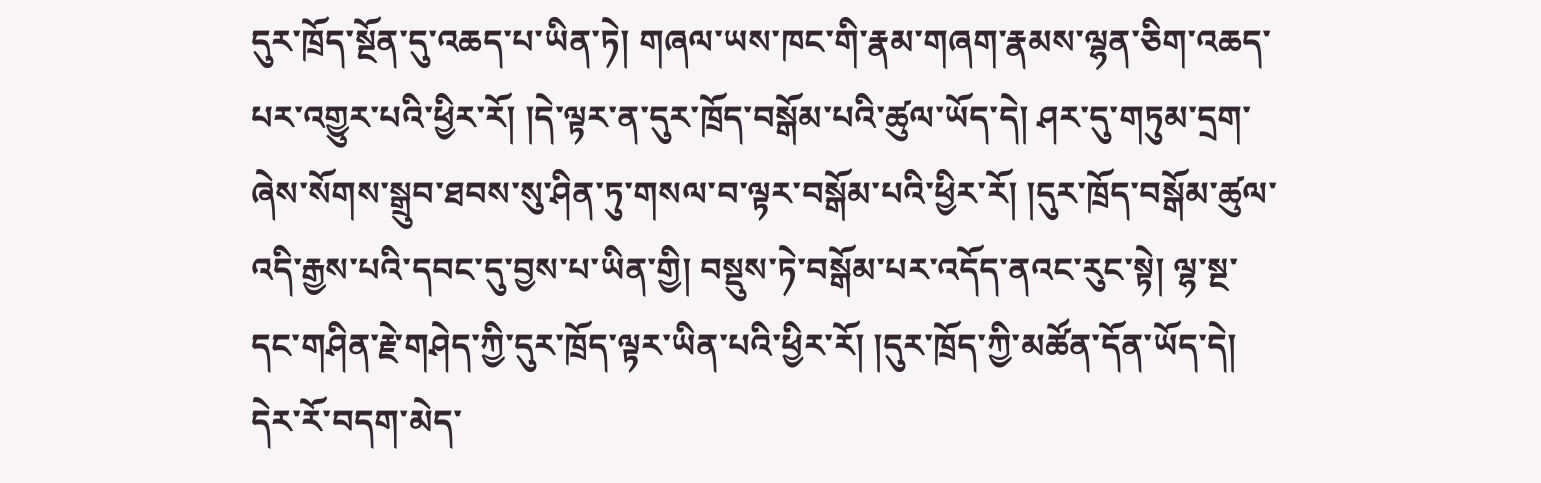དུར་ཁྲོད་སྔོན་དུ་འཆད་པ་ཡིན་ཏེ། གཞལ་ཡས་ཁང་གི་རྣམ་གཞག་རྣམས་ལྷན་ཅིག་འཆད་པར་འགྱུར་པའི་ཕྱིར་རོ། །དེ་ལྟར་ན་དུར་ཁྲོད་བསྒོམ་པའི་ཚུལ་ཡོད་དེ། ཤར་དུ་གཏུམ་དྲག་ཞེས་སོགས་སྒྲུབ་ཐབས་སུ་ཤིན་ཏུ་གསལ་བ་ལྟར་བསྒོམ་པའི་ཕྱིར་རོ། །དུར་ཁྲོད་བསྒོམ་ཚུལ་འདི་རྒྱས་པའི་དབང་དུ་བྱས་པ་ཡིན་གྱི། བསྡུས་ཏེ་བསྒོམ་པར་འདོད་ནའང་རུང་སྟེ། ལྷ་སྔ་དང་གཤིན་རྗེ་གཤེད་ཀྱི་དུར་ཁྲོད་ལྟར་ཡིན་པའི་ཕྱིར་རོ། །དུར་ཁྲོད་ཀྱི་མཚོན་དོན་ཡོད་དེ། དེར་རོ་བདག་མེད་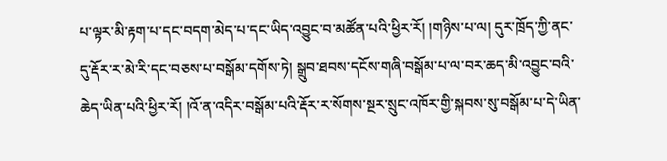པ་ལྟར་མི་རྟག་པ་དང་བདག་མེད་པ་དང་ཡིད་འབྱུང་བ་མཚོན་པའི་ཕྱིར་རོ། །གཉིས་པ་ལ། དུར་ཁྲོད་ཀྱི་ནང་དུ་རྡོར་ར་མེ་རི་དང་བཅས་པ་བསྒོམ་དགོས་ཏེ། སྒྲུབ་ཐབས་དངོས་གཞི་བསྒོམ་པ་ལ་བར་ཆད་མི་འབྱུང་བའི་ཆེད་ཡིན་པའི་ཕྱིར་རོ། །འོ་ན་འདིར་བསྒོམ་པའི་རྡོར་ར་སོགས་སྔར་སྲུང་འཁོར་གྱི་སྐབས་སུ་བསྒོམ་པ་དེ་ཡིན་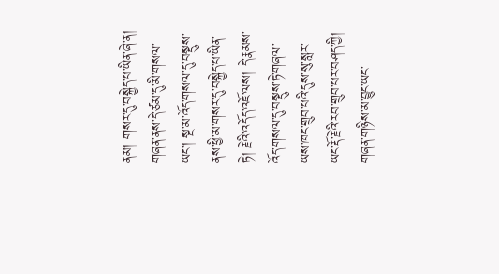ནམ། གསར་དུ་བསྐྱེད་པ་ཡིན་ཞེ་ན། གཞན་ནས་དེ་ཙམ་དུ་མི་གསལ་ཡང་། སྔ་མ་འོད་གསལ་དུ་བསྡུས་ནས་ཕྱི་མ་གསར་དུ་བསྐྱེད་པ་ཡིན་ཏེ། རྗེའི་འདོད་འཇོ་ལས། དེ་རྣམས་འོད་གསལ་དུ་བསྡུས་ཏེ་གཞལ་ཡས་ཁང་གྲུབ་པའི་དུས་སུ་སླར་ཡང་རྡོ་རྗེའི་རབ་གྲུབ་པར་བཤད་ཀྱི། གཞན་གཉིས་མ་བྱུང་ཡང་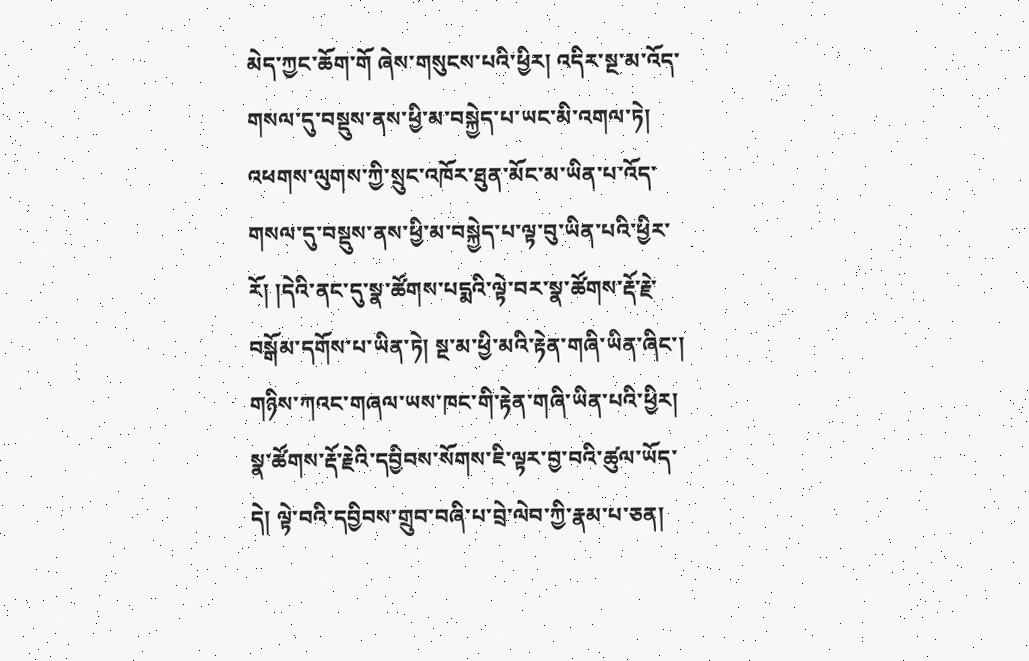མེད་ཀྱང་ཆོག་གོ ཞེས་གསུངས་པའི་ཕྱིར། འདིར་སྔ་མ་འོད་གསལ་དུ་བསྡུས་ནས་ཕྱི་མ་བསྐྱེད་པ་ཡང་མི་འགལ་ཏེ། འཕགས་ལུགས་ཀྱི་སྲུང་འཁོར་ཐུན་མོང་མ་ཡིན་པ་འོད་གསལ་དུ་བསྡུས་ནས་ཕྱི་མ་བསྐྱེད་པ་ལྟ་བུ་ཡིན་པའི་ཕྱིར་རོ། །དེའི་ནང་དུ་སྣ་ཚོགས་པདྨའི་ལྟེ་བར་སྣ་ཚོགས་རྡོ་རྗེ་བསྒོམ་དགོས་པ་ཡིན་ཏེ། སྔ་མ་ཕྱི་མའི་རྟེན་གཞི་ཡིན་ཞིང་། གཉིས་ཀའང་གཞལ་ཡས་ཁང་གི་རྟེན་གཞི་ཡིན་པའི་ཕྱིར། སྣ་ཚོགས་རྡོ་རྗེའི་དབྱིབས་སོགས་ཇི་ལྟར་བྱ་བའི་ཚུལ་ཡོད་དེ། ལྟེ་བའི་དབྱིབས་གྲུབ་བཞི་པ་བྲེ་ལེབ་ཀྱི་རྣམ་པ་ཅན།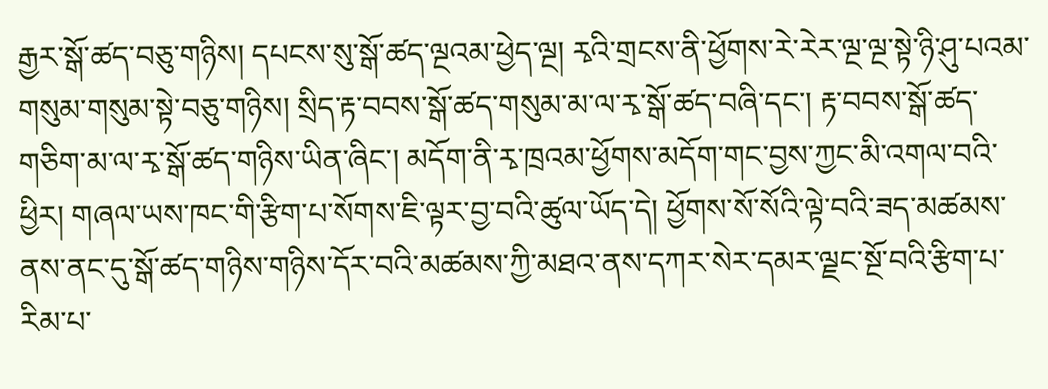རྒྱར་སྒོ་ཚད་བཅུ་གཉིས། དཔངས་སུ་སྒོ་ཚད་ལྔའམ་ཕྱེད་ལྔ། རྭའི་གྲངས་ནི་ཕྱོགས་རེ་རེར་ལྔ་ལྔ་སྟེ་ཉི་ཤུ་པའམ་གསུམ་གསུམ་སྟེ་བཅུ་གཉིས། སྲིད་རྟ་བབས་སྒོ་ཚད་གསུམ་མ་ལ་རྭ་སྒོ་ཚད་བཞི་དང་། རྟ་བབས་སྒོ་ཚད་གཅིག་མ་ལ་རྭ་སྒོ་ཚད་གཉིས་ཡིན་ཞིང་། མདོག་ནི་རྭ་ཁྲའམ་ཕྱོགས་མདོག་གང་བྱས་ཀྱང་མི་འགལ་བའི་ཕྱིར། གཞལ་ཡས་ཁང་གི་རྩིག་པ་སོགས་ཇི་ལྟར་བྱ་བའི་ཚུལ་ཡོད་དེ། ཕྱོགས་སོ་སོའི་ལྟེ་བའི་ཟད་མཚམས་ནས་ནང་དུ་སྒོ་ཚད་གཉིས་གཉིས་དོར་བའི་མཚམས་ཀྱི་མཐའ་ནས་དཀར་སེར་དམར་ལྗང་སྔོ་བའི་རྩིག་པ་རིམ་པ་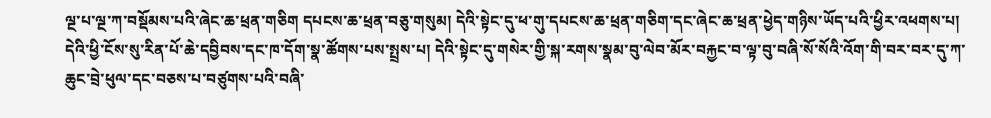ལྔ་པ་ལྔ་ཀ་བསྡོམས་པའི་ཞེང་ཆ་ཕྲན་གཅིག དཔངས་ཆ་ཕྲན་བཅུ་གསུམ། དེའི་སྟེང་དུ་ཕ་གུ་དཔངས་ཆ་ཕྲན་གཅིག་དང་ཞེང་ཆ་ཕྲན་ཕྱེད་གཉིས་ཡོད་པའི་ཕྱིར་འཕགས་པ། དེའི་ཕྱི་ངོས་སུ་རིན་པོ་ཆེ་དབྱིབས་དང་ཁ་དོག་སྣ་ཚོགས་པས་སྤྲས་པ། དེའི་སྟེང་དུ་གསེར་གྱི་སྐ་རགས་སྣམ་བུ་ལེབ་མོར་བརྐྱང་བ་ལྟ་བུ་བཞི་སོ་སོའི་འོག་གི་བར་བར་དུ་ཀ་ཆུང་བྲེ་ཕུལ་དང་བཅས་པ་བཙུགས་པའི་བཞི་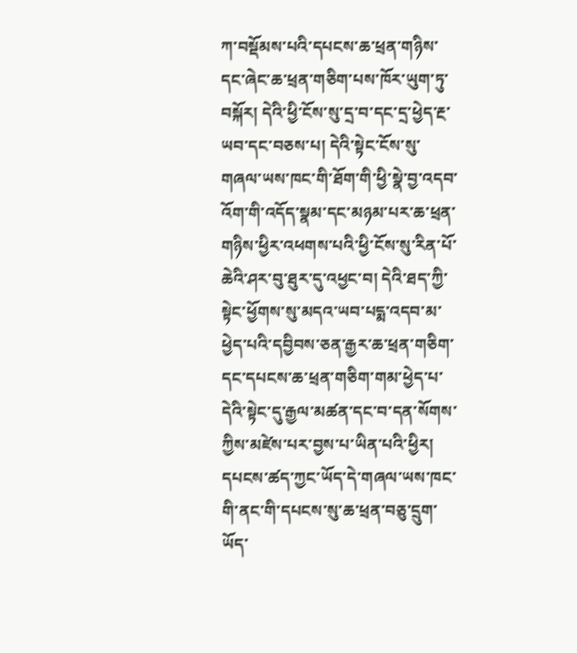ཀ་བསྡོམས་པའི་དཔངས་ཆ་ཕྲན་གཉིས་དང་ཞེང་ཆ་ཕྲན་གཅིག་པས་ཁོར་ཡུག་ཏུ་བསྐོར། དེའི་ཕྱི་ངོས་སུ་དྲ་བ་དང་དྲ་ཕྱེད་རྔ་ཡབ་དང་བཅས་པ། དེའི་སྟེང་ངོས་སུ་གཞལ་ཡས་ཁང་གི་ཐོག་གི་ཕྱི་སྣེ་བྱ་འདབ་འོག་གི་འདོད་སྣམ་དང་མཉམ་པར་ཆ་ཕྲན་གཉིས་ཕྱིར་འཕགས་པའི་ཕྱི་ངོས་སུ་རིན་པོ་ཆེའི་ཤར་བུ་ཐུར་དུ་འཕྱང་བ། དེའི་ཐད་ཀྱི་སྟེང་ཕྱོགས་སུ་མདའ་ཡབ་པདྨ་འདབ་མ་ཕྱེད་པའི་དབྱིབས་ཅན་རྒྱར་ཆ་ཕྲན་གཅིག་དང་དཔངས་ཆ་ཕྲན་གཅིག་གམ་ཕྱེད་པ་དེའི་སྟེང་དུ་རྒྱལ་མཚན་དང་བ་དན་སོགས་ཀྱིས་མཛེས་པར་བྱས་པ་ཡིན་པའི་ཕྱིར། དཔངས་ཚད་ཀྱང་ཡོད་དེ་གཞལ་ཡས་ཁང་གི་ནང་གི་དཔངས་སུ་ཆ་ཕྲན་བཅུ་དྲུག་ཡོད་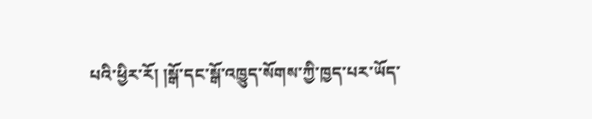པའི་ཕྱིར་རོ། །སྒོ་དང་སྒོ་འཁྱུད་སོགས་ཀྱི་ཁྱད་པར་ཡོད་